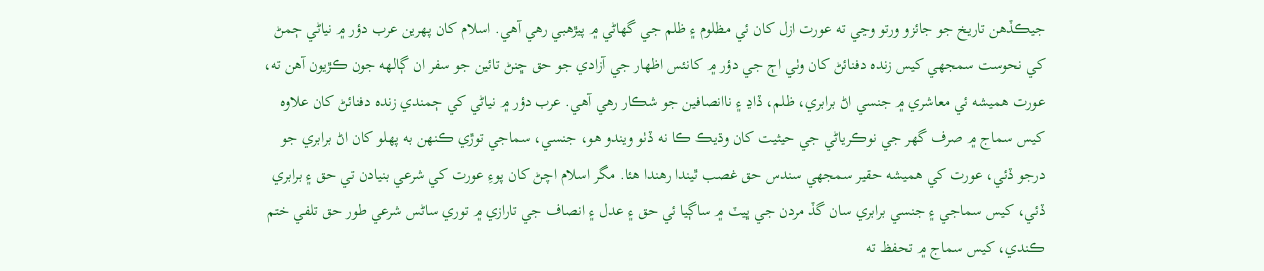جيڪڏهن تاريخ جو جائزو ورتو وڃي ته عورت ازل کان ئي مظلوم ۽ ظلم جي گهاڻي ۾ پيڙهبي رهي آھي. اسلام کان پهرين عرب دؤر ۾ نياڻي ڄمڻ کي نحوست سمجهي کيس زنده دفنائڻ کان وٺي اڄ جي دؤر ۾ کانئس اظهار جي آزادي جو حق ڇنڻ تائين جو سفر ان ڳالهه جون ڪڙيون آھن ته، عورت هميشه ئي معاشري ۾ جنسي اڻ برابري، ظلم، ڏاڍ ۽ ناانصافين جو شڪار رهي آھي. عرب دؤر ۾ نياڻي کي ڄمندي زنده دفنائڻ کان علاوه کيس سماج ۾ صرف گهر جي نوڪرياڻي جي حيثيت کان وڌيڪ ڪا نه ڏٺو ويندو هو، جنسي، سماجي توڙي ڪنھن به پھلو کان اڻ برابري جو درجو ڏئي، عورت کي هميشه حقير سمجهي سندس حق غصب ٿيندا رهندا هئا. مگر اسلام اچڻ کان پوءِ عورت کي شرعي بنيادن تي حق ۽ برابري ڏئي، کيس سماجي ۽ جنسي برابري سان گڏ مردن جي ڀيٽ ۾ ساڳيا ئي حق ۽ عدل ۽ انصاف جي تارازي ۾ توري ساڻس شرعي طور حق تلفي ختم ڪندي، کيس سماج ۾ تحفظ ته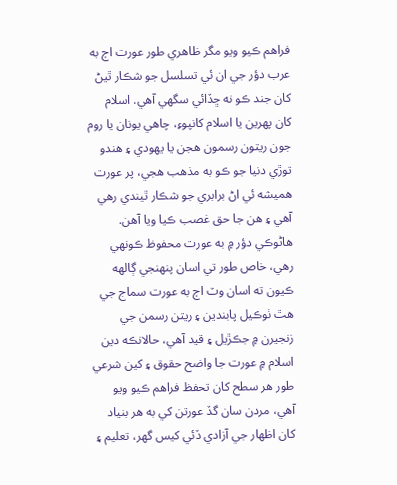فراهم ڪيو ويو مگر ظاهري طور عورت اڄ به عرب دؤر جي ان ئي تسلسل جو شڪار ٿيڻ کان جند ڪو نه ڇڏائي سگهي آھي. اسلام کان پهرين يا اسلام کانپوءِ، چاهي يونان يا روم جون ريتون رسمون هجن يا يهودي ۽ هندو توڙي دنيا جو ڪو به مذهب هجي، پر عورت هميشه ئي اڻ برابري جو شڪار ٿيندي رهي آھي ۽ هن جا حق غصب ڪيا ويا آھن.
هاڻوڪي دؤر ۾ به عورت محفوظ ڪونھي رهي، خاص طور تي اسان پنهنجي ڳالهه ڪيون ته اسان وٽ اڄ به عورت سماج جي هٿ ٺوڪيل پابندين ۽ ريتن رسمن جي زنجيرن ۾ جڪڙيل ۽ قيد آھي، حالانڪه دين اسلام ۾ عورت جا واضح حقوق ۽ کين شرعي طور هر سطح کان تحفظ فراهم ڪيو ويو آھي، مردن سان گڏ عورتن کي به هر بنياد کان اظهار جي آزادي ڏئي کيس گهر، تعليم ۽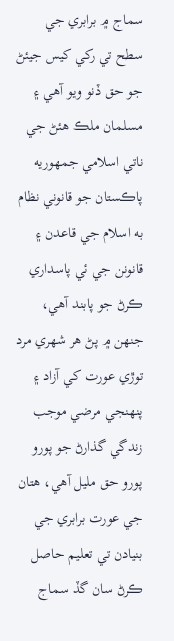سماج ۾ برابري جي سطح تي رکي کيس جيئڻ جو حق ڏنو ويو آھي ۽ مسلمان ملڪ هئڻ جي ناتي اسلامي جمهوريه پاڪستان جو قانوني نظام به اسلام جي قاعدن ۽ قانونن جي ئي پاسداري ڪرڻ جو پابند آهي، جنھن ۾ پڻ هر شھري مرد توڙي عورت کي آزاد ۽ پنھنجي مرضي موجب زندگي گذارڻ جو پورو پورو حق مليل آھي، هتان جي عورت برابري جي بنيادن تي تعليم حاصل ڪرڻ سان گڏ سماج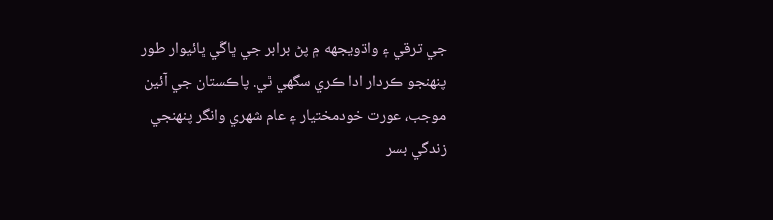جي ترقي ۽ واڌويجهه ۾ پڻ برابر جي ڀاڱي ڀائيوار طور پنھنجو ڪردار ادا ڪري سگهي ٿي. پاڪستان جي آئين موجب، عورت خودمختيار ۽ عام شھري وانگر پنھنجي زندگي بسر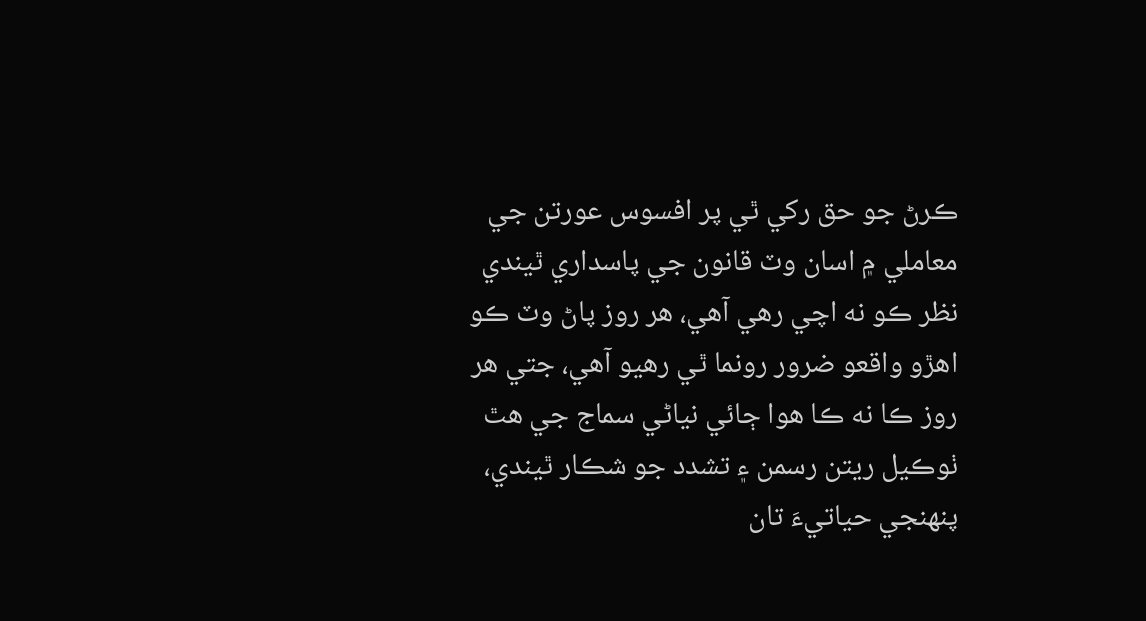ڪرڻ جو حق رکي ٿي پر افسوس عورتن جي معاملي ۾ اسان وٽ قانون جي پاسداري ٿيندي نظر ڪو نه اچي رهي آھي، هر روز پاڻ وٽ ڪو اهڙو واقعو ضرور رونما ٿي رهيو آھي، جتي هر روز ڪا نه ڪا هوا ڄائي نياڻي سماج جي هٿ ٺوڪيل ريتن رسمن ۽ تشدد جو شڪار ٿيندي، پنھنجي حياتيءَ تان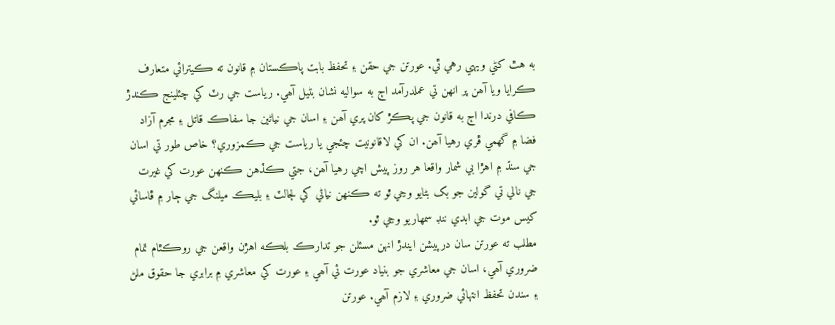به هٿ کڻي ويهي رهي ٿي. عورتن جي حقن ۽ تحفظ بابت پاڪستان ۾ قانون ته ڪيترائي متعارف ڪرايا ويا آھن پر انھن تي عملدرآمد اڄ به سواليه نشان بڻيل آھي. رياست جي رٽ کي چئلينج ڪندڙ ڪافي درندا اڄ به قانون جي پڪڙ کان پري آھن ۽ اسان جي نياڻين جا سفاڪ قاتل ۽ مجرم آزاد فضا ۾ گهمي ڦري رهيا آھن. ان کي لاقانونيت چئجي يا رياست جي ڪمزوري؟ خاص طور تي اسان جي سنڌ ۾ اهڙا بي شمار واقعا هر روز پيش اچي رهيا آھن، جتي ڪڏهن ڪنھن عورت کي غيرت جي نالي تي گولين جو بک بڻايو وڃي ٿو ته ڪنھن نياڻي کي لڄالٽ ۽ بليڪ ميلنگ جي ڄار ۾ ڦاسائي کيس موت جي ابدي ننڊ سمهاريو وڃي ٿو.
مطلب ته عورتن سان درپيشن ايندڙ انهن مسئلن جو تدارڪ بلڪه اهڙن واقعن جي روڪٿام تمام ضروري آھي، اسان جي معاشري جو بنياد عورت ئي آھي ۽ عورت کي معاشري ۾ برابري جا حقوق ملڻ ۽ سندن تحفظ انتهائي ضروري ۽ لازم آھي. عورتن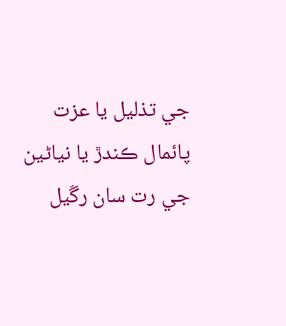جي تذليل يا عزت پائمال ڪندڙ يا نياڻين جي رت سان رڱيل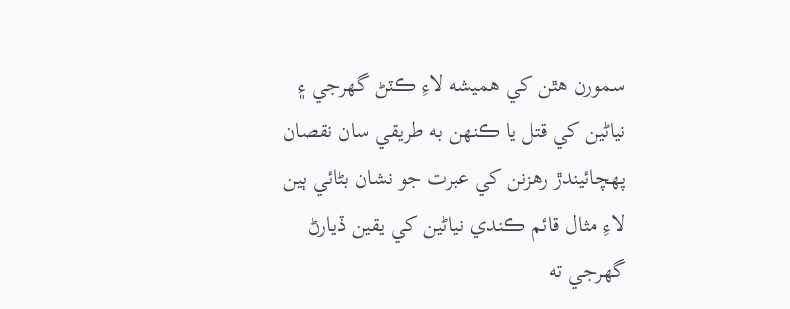سمورن هٿن کي هميشه لاءِ ڪٽڻ گهرجي ۽ نياڻين کي قتل يا ڪنهن به طريقي سان نقصان پهچائيندڙ رهزنن کي عبرت جو نشان بڻائي ٻين لاءِ مثال قائم ڪندي نياڻين کي يقين ڏيارڻ گهرجي ته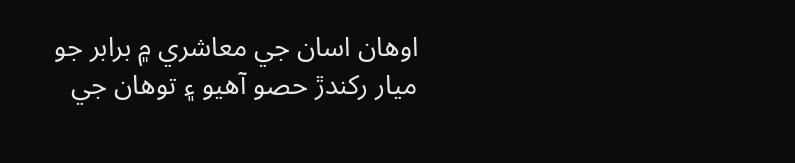اوهان اسان جي معاشري ۾ برابر جو ميار رکندڙ حصو آھيو ۽ توهان جي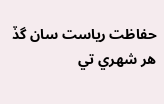حفاظت رياست سان گڏ هر شھري تي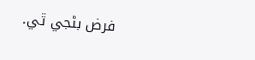فرض بڻجي ٿي.